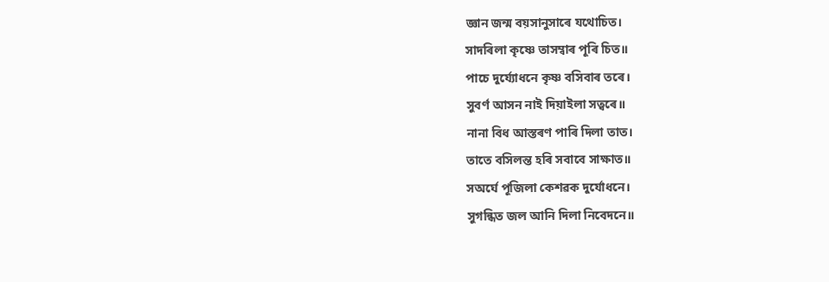জ্ঞান জন্ম বয়সানুসাৰে যথোচিত।
সাদৰিলা কৃষ্ণে তাসম্বাৰ পূৰি চিত॥
পাচে দুৰ্য্যোধনে কৃষ্ণ বসিবাৰ তৰে।
সুবৰ্ণ আসন নাই দিয়াইলা সত্বৰে॥
নানা বিধ আস্তৰণ পাৰি দিলা তাত।
তাতে বসিলন্ত হৰি সবাবে সাক্ষাত॥
সঅৰ্ঘে পূজিলা কেশৱক দুৰ্যোধনে।
সুগন্ধিত জল আনি দিলা নিবেদনে॥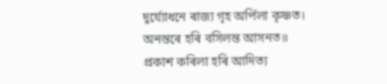দুৰ্য্যোধনে ৰাজ্য গৃহ অৰ্পিলা কৃষ্ণত।
অনন্তৰে হৰি বসিলন্ত আসনত॥
প্ৰকাশ কৰিলা হৰি আদিত্য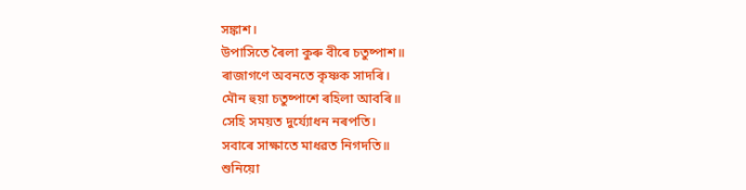সঙ্কাশ।
উপাসিতে ৰৈলা কুৰু বীৰে চতুষ্পাশ॥
ৰাজাগণে অবনতে কৃষ্ণক সাদৰি।
মৌন হুয়া চতুষ্পাশে ৰহিলা আবৰি॥
সেহি সময়ত দুৰ্য্যোধন নৰপতি।
সবাৰে সাক্ষাতে মাধৱত নিগদতি॥
শুনিয়ো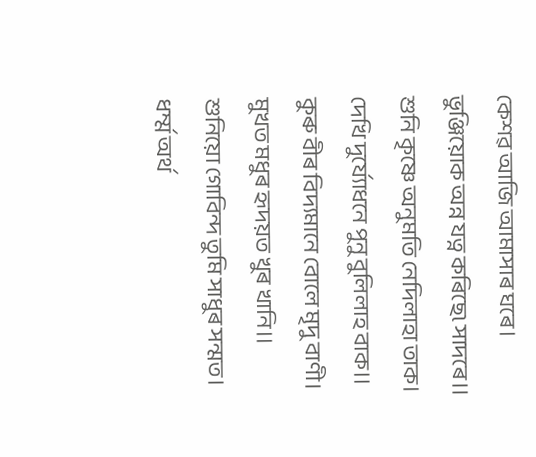কেশৱ আজি আমাসাৰ ঘৰে।
ভুঞ্জিয়োক অন্ন যত্ন কৰিছে৷ সাদৰে॥
শুনি কৃষ্ণে অনুমতি নেদিলাহা তাক।
দেখি দুৰ্য্যোধনে পুনু বুলিলাহ বাক॥
কুৰু বীৰ বিদ্যমানে বোলে মৃদু বাণী।
মুখত মধুৰ হৃদয়ত খুৰ খানি॥
শুনিয়ো গোবিন্দ তুমি সাধুৰ সন্মত।
ধৰ্ম্ম অৰ্থ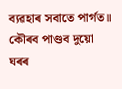ব্যৱহাৰ সবাতে পাৰ্গত॥
কৌৰব পাণ্ডব দুয়ো ঘৰৰ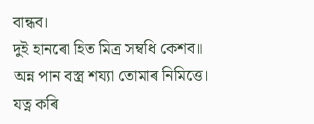বান্ধব।
দুই হানৰো হিত মিত্ৰ সম্বধি কেশব॥
অন্ন পান বস্ত্ৰ শয্যা তোমাৰ নিমিত্তে।
যত্ন কৰি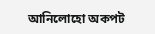আনিলোহো অকপট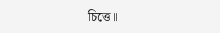চিত্তে॥